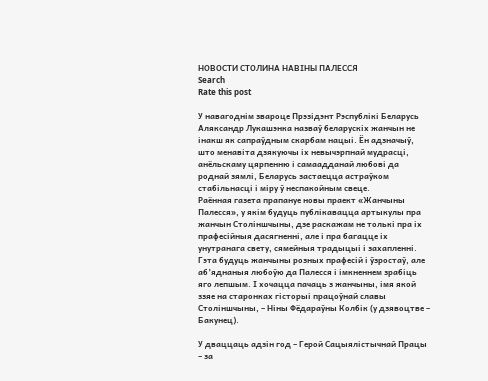НОВОСТИ СТОЛИНА НАВIНЫ ПАЛЕССЯ
Search
Rate this post

У навагоднім звароце Прэзідэнт Рэспублікі Беларусь Аляксандр Лукашэнка назваў беларускіх жанчын не інакш як сапраўдным скарбам нацыі. Ён адзначыў, што менавіта дзякуючы іх невычэрпнай мудрасці, анёльскаму цярпенню і самаадданай любові да роднай зямлі, Беларусь застаецца астраўком стабільнасці і міру ў неспакойным свеце.
Раённая газета прапануе новы праект «Жанчыны Палесся», у якім будуць публікавацца артыкулы пра жанчын Століншчыны, дзе раскажам не толькі пра іх прафесійныя дасягненні, але і пра багацце іх унутранага свету, сямейныя традыцыі і захапленні. Гэта будуць жанчыны розных прафесій і ўзростаў, але аб’яднаныя любоўю да Палесся і імкненнем зрабіць яго лепшым. І хочацца пачаць з жанчыны, імя якой ззяе на старонках гісторыі працоўнай славы Століншчыны, – Ніны Фёдараўны Колбік (у дзявоцтве – Бакунец).

У дваццаць адзін год – Герой Сацыялістычнай Працы – за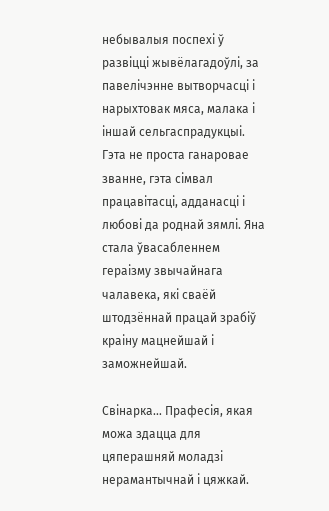небывалыя поспехі ў развіцці жывёлагадоўлі, за павелічэнне вытворчасці і нарыхтовак мяса, малака і іншай сельгаспрадукцыі. Гэта не проста ганаровае званне, гэта сімвал працавітасці, адданасці і любові да роднай зямлі. Яна стала ўвасабленнем гераізму звычайнага чалавека, які сваёй штодзённай працай зрабіў краіну мацнейшай і заможнейшай.

Свінарка… Прафесія, якая можа здацца для цяперашняй моладзі нерамантычнай і цяжкай.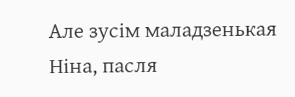Але зусім маладзенькая Ніна, пасля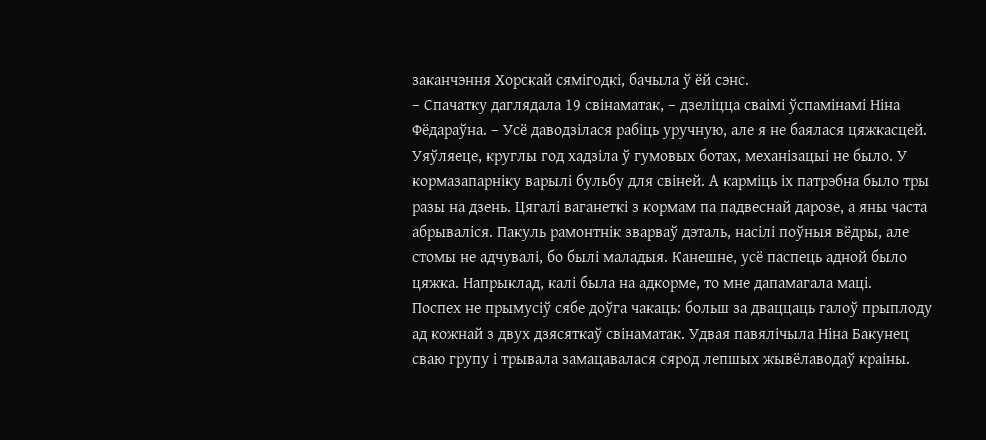заканчэння Хорскай сямігодкі, бачыла ў ёй сэнс.
– Спачатку даглядала 19 свінаматак, – дзеліцца сваімі ўспамінамі Ніна Фёдараўна. – Усё даводзілася рабіць уручную, але я не баялася цяжкасцей. Уяўляеце, круглы год хадзіла ў гумовых ботах, механізацыі не было. У кормазапарніку варылі бульбу для свіней. А карміць іх патрэбна было тры разы на дзень. Цягалі ваганеткі з кормам па падвеснай дарозе, а яны часта абрываліся. Пакуль рамонтнік зварваў дэталь, насілі поўныя вёдры, але стомы не адчувалі, бо былі маладыя. Канешне, усё паспець адной было цяжка. Напрыклад, калі была на адкорме, то мне дапамагала маці.
Поспех не прымусіў сябе доўга чакаць: больш за дваццаць галоў прыплоду ад кожнай з двух дзясяткаў свінаматак. Удвая павялічыла Ніна Бакунец сваю групу і трывала замацавалася сярод лепшых жывёлаводаў краіны.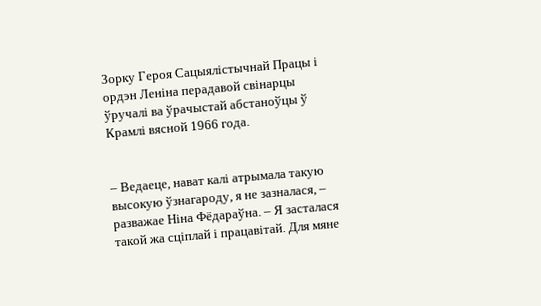Зорку Героя Сацыялістычнай Працы і ордэн Леніна перадавой свінарцы ўручалі ва ўрачыстай абстаноўцы ў Крамлі вясной 1966 года.


– Ведаеце, нават калі атрымала такую высокую ўзнагароду, я не зазналася, – разважае Ніна Фёдараўна. – Я засталася такой жа сціплай і працавітай. Для мяне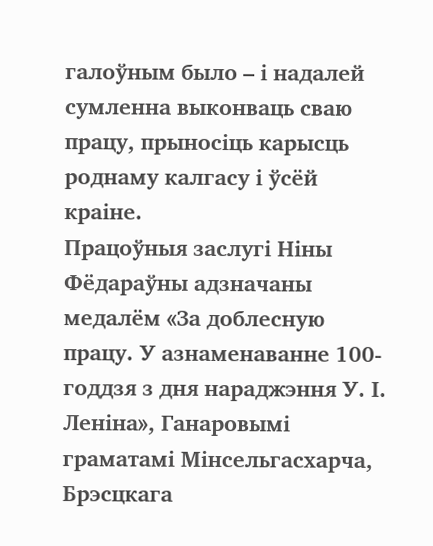галоўным было – і надалей сумленна выконваць сваю працу, прыносіць карысць роднаму калгасу і ўсёй краіне.
Працоўныя заслугі Ніны Фёдараўны адзначаны медалём «За доблесную працу. У азнаменаванне 100-годдзя з дня нараджэння У. І. Леніна», Ганаровымі граматамі Мінсельгасхарча, Брэсцкага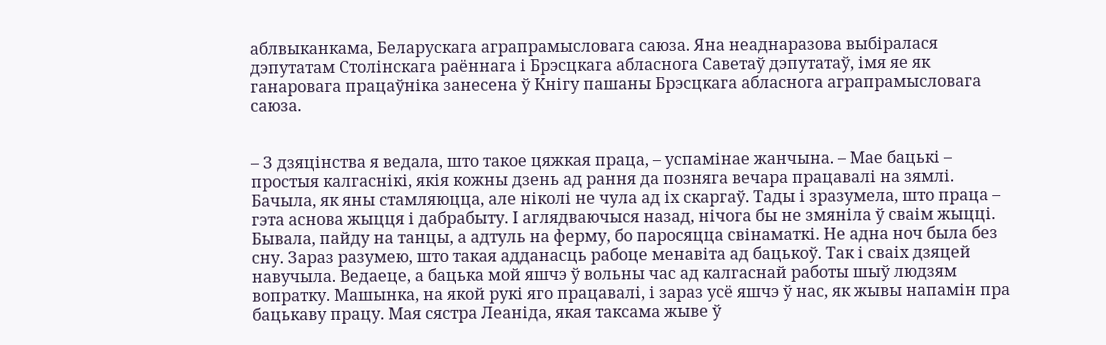аблвыканкама, Беларускага аграпрамысловага саюза. Яна неаднаразова выбіралася дэпутатам Столінскага раённага і Брэсцкага абласнога Саветаў дэпутатаў, імя яе як ганаровага працаўніка занесена ў Кнігу пашаны Брэсцкага абласнога аграпрамысловага саюза.


– З дзяцінства я ведала, што такое цяжкая праца, – успамінае жанчына. – Мае бацькі – простыя калгаснікі, якія кожны дзень ад рання да позняга вечара працавалі на зямлі. Бачыла, як яны стамляюцца, але ніколі не чула ад іх скаргаў. Тады і зразумела, што праца – гэта аснова жыцця і дабрабыту. І аглядваючыся назад, нічога бы не змяніла ў сваім жыцці.
Бывала, пайду на танцы, а адтуль на ферму, бо паросяцца свінаматкі. Не адна ноч была без сну. Зараз разумею, што такая адданасць рабоце менавіта ад бацькоў. Так і сваіх дзяцей навучыла. Ведаеце, а бацька мой яшчэ ў вольны час ад калгаснай работы шыў людзям вопратку. Машынка, на якой рукі яго працавалі, і зараз усё яшчэ ў нас, як жывы напамін пра бацькаву працу. Мая сястра Леаніда, якая таксама жыве ў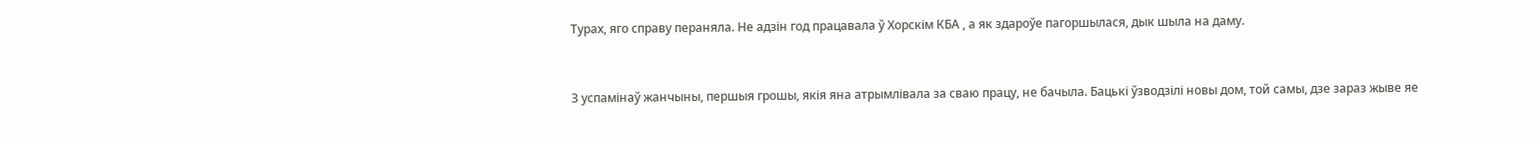Турах, яго справу пераняла. Не адзін год працавала ў Хорскім КБА , а як здароўе пагоршылася, дык шыла на даму.


З успамінаў жанчыны, першыя грошы, якія яна атрымлівала за сваю працу, не бачыла. Бацькі ўзводзілі новы дом, той самы, дзе зараз жыве яе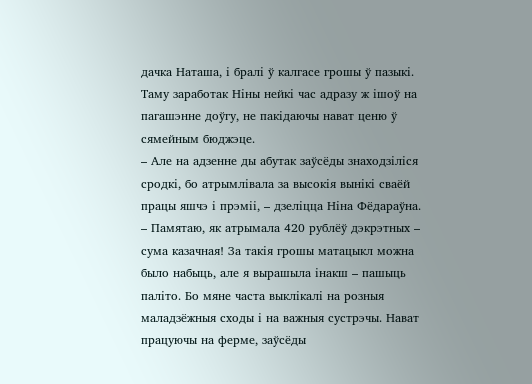дачка Наташа, і бралі ў калгасе грошы ў пазыкі. Таму заработак Ніны нейкі час адразу ж ішоў на пагашэнне доўгу, не пакідаючы нават ценю ў сямейным бюджэце.
– Але на адзенне ды абутак заўсёды знаходзіліся сродкі, бо атрымлівала за высокія вынікі сваёй працы яшчэ і прэміі, – дзеліцца Ніна Фёдараўна. – Памятаю, як атрымала 420 рублёў дэкрэтных – сума казачная! За такія грошы матацыкл можна было набыць, але я вырашыла інакш – пашыць паліто. Бо мяне часта выклікалі на розныя маладзёжныя сходы і на важныя сустрэчы. Нават працуючы на ферме, заўсёды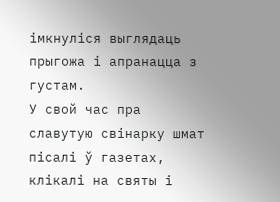імкнуліся выглядаць прыгожа і апранацца з густам.
У свой час пра славутую свінарку шмат пісалі ў газетах, клікалі на святы і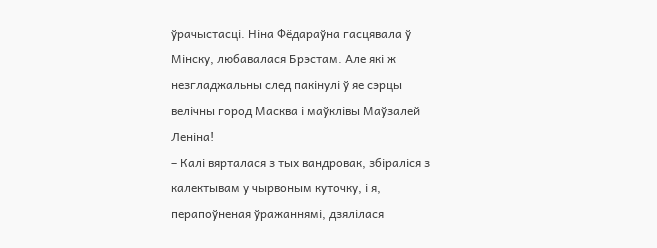ўрачыстасці. Ніна Фёдараўна гасцявала ў Мінску, любавалася Брэстам. Але які ж незгладжальны след пакінулі ў яе сэрцы велічны город Масква і маўклівы Маўзалей Леніна!
– Калі вярталася з тых вандровак, збіраліся з калектывам у чырвоным куточку, і я, перапоўненая ўражаннямі, дзялілася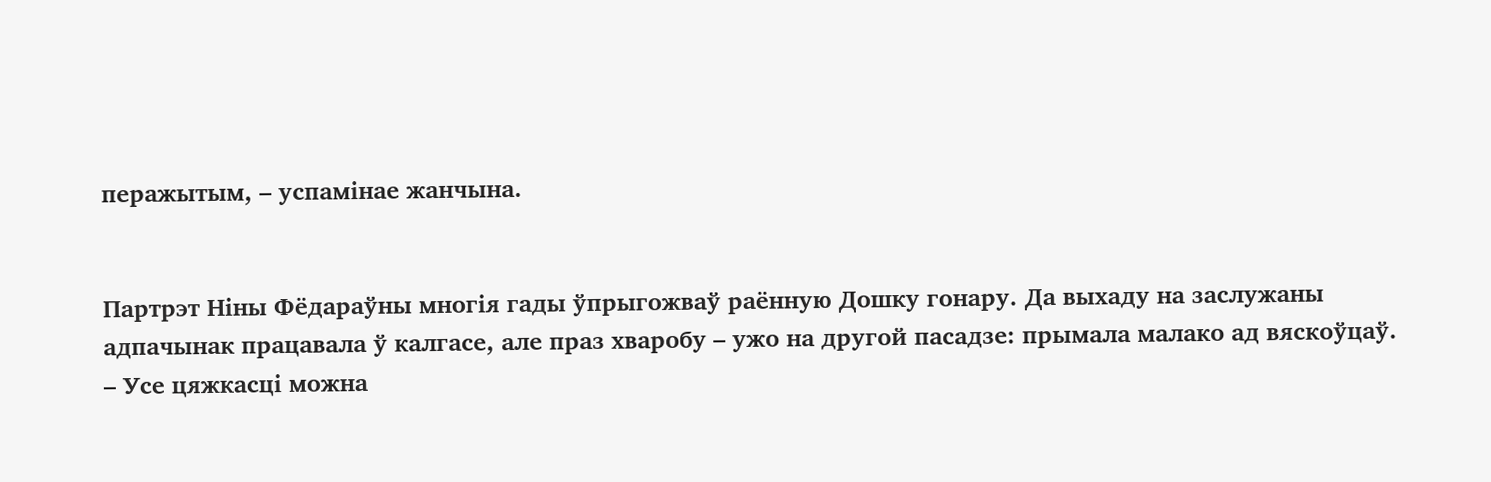перажытым, – успамінае жанчына.


Партрэт Ніны Фёдараўны многія гады ўпрыгожваў раённую Дошку гонару. Да выхаду на заслужаны адпачынак працавала ў калгасе, але праз хваробу – ужо на другой пасадзе: прымала малако ад вяскоўцаў.
– Усе цяжкасці можна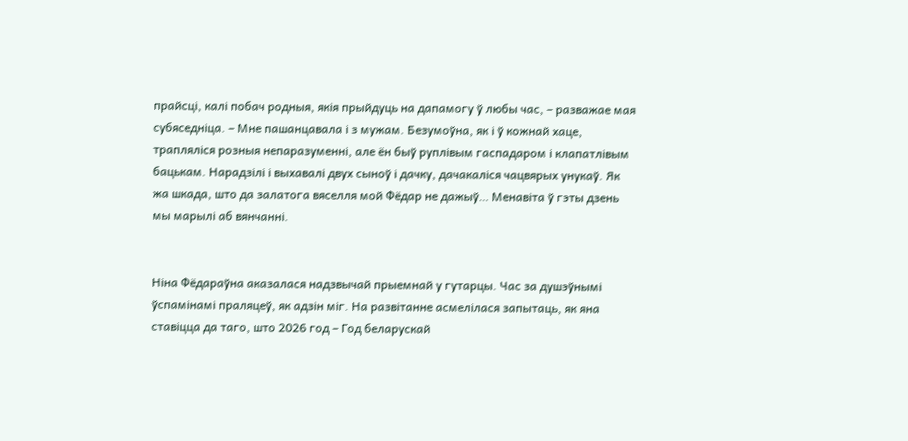прайсці, калі побач родныя, якія прыйдуць на дапамогу ў любы час, – разважае мая субяседніца. – Мне пашанцавала і з мужам. Безумоўна, як і ў кожнай хаце, трапляліся розныя непаразуменні, але ён быў руплівым гаспадаром і клапатлівым бацькам. Нарадзілі і выхавалі двух сыноў і дачку, дачакаліся чацвярых унукаў. Як жа шкада, што да залатога вяселля мой Фёдар не дажыў… Менавіта ў гэты дзень мы марылі аб вянчанні.


Ніна Фёдараўна аказалася надзвычай прыемнай у гутарцы. Час за душэўнымі ўспамінамі праляцеў, як адзін міг. На развітанне асмелілася запытаць, як яна ставіцца да таго, што 2026 год – Год беларускай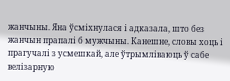жанчыны. Яна ўсміхнулася і адказала, што без жанчын прапалі б мужчыны. Канешне, словы хоць і прагучалі з усмешкай, але ўтрымліваюць ў сабе велізарную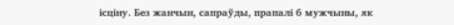ісціну. Без жанчын, сапраўды, прапалі б мужчыны, як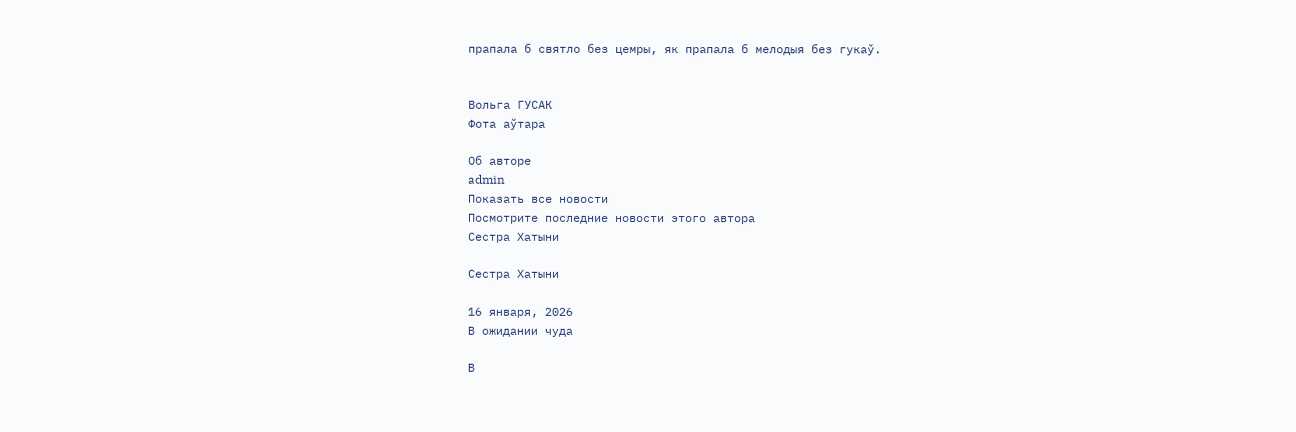прапала б святло без цемры, як прапала б мелодыя без гукаў.


Вольга ГУСАК
Фота аўтара

Об авторе
admin
Показать все новости
Посмотрите последние новости этого автора
Сестра Хатыни

Сестра Хатыни

16 января, 2026
В ожидании чуда

В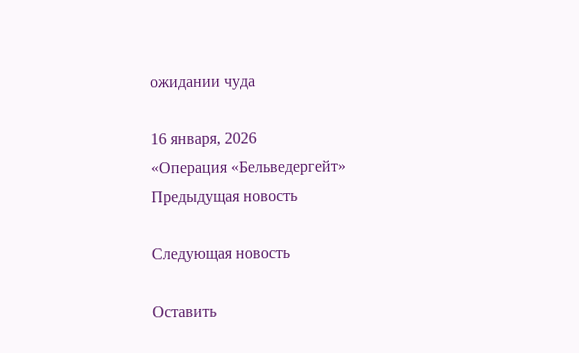ожидании чуда

16 января, 2026
«Операция «Бельведергейт»
Предыдущая новость

Следующая новость

Оставить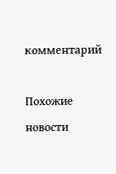комментарий

Похожие новости